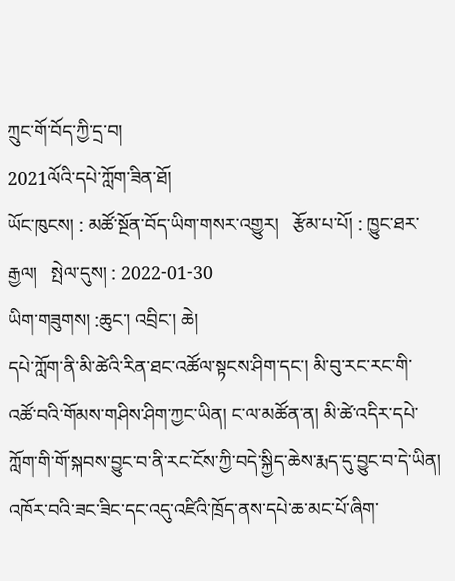ཀྲུང་གོ་བོད་ཀྱི་དྲ་བ།
2021ལོའི་དཔེ་ཀློག་ཟིན་ཐོ།
ཡོང་ཁུངས། : མཚོ་སྔོན་བོད་ཡིག་གསར་འགྱུར།   རྩོམ་པ་པོ། : ཁྱུང་ཐར་རྒྱལ།   སྤེལ་དུས། : 2022-01-30
ཡིག་གཟུགས། :ཆུང་། འབྲིང་། ཆེ།
དཔེ་ཀློག་ནི་མི་ཚེའི་རིན་ཐང་འཚོལ་སྟངས་ཤིག་དང་། མི་བུ་རང་རང་གི་འཚོ་བའི་གོམས་གཤིས་ཤིག་ཀྱང་ཡིན། ང་ལ་མཚོན་ན། མི་ཚེ་འདིར་དཔེ་ཀློག་གི་གོ་སྐབས་བྱུང་བ་ནི་རང་ངོས་ཀྱི་བདེ་སྐྱིད་ཆེས་རྨད་དུ་བྱུང་བ་དེ་ཡིན། འཁོར་བའི་ཟང་ཟིང་དང་འདུ་འཛིའི་ཁྲོད་ནས་དཔེ་ཆ་མང་པོ་ཞིག་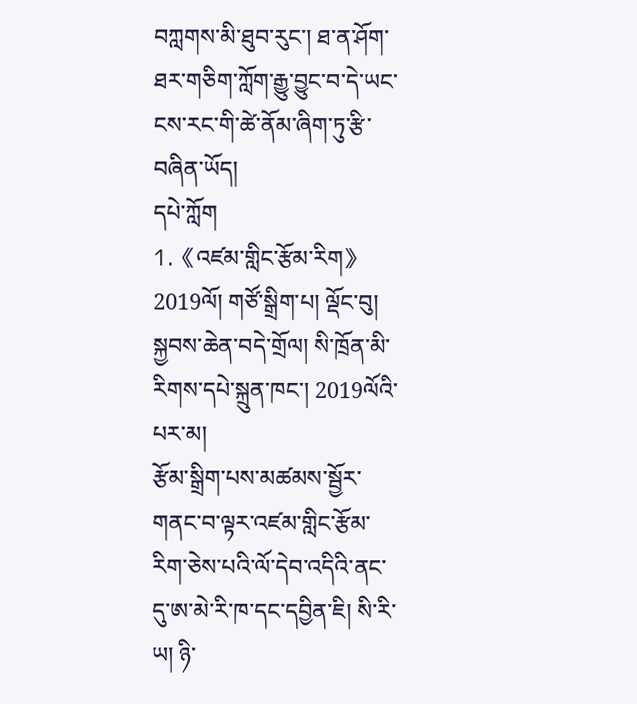བཀླགས་མི་ཐུབ་རུང་། ཐ་ན་ཤོག་ཐར་གཅིག་ཀློག་རྒྱུ་བྱུང་བ་དེ་ཡང་ངས་རང་གི་ཚེ་ནོམ་ཞིག་ཏུ་རྩི་བཞིན་ཡོད།
དཔེ་ཀློག
1.《འཛམ་གླིང་རྩོམ་རིག》2019ལོ། གཙོ་སྒྲིག་པ། ལྡོང་བུ། སྐྱབས་ཆེན་བདེ་གྲོལ། སི་ཁྲོན་མི་རིགས་དཔེ་སྐྲུན་ཁང་། 2019ལོའི་པར་མ།
རྩོམ་སྒྲིག་པས་མཚམས་སྦྱོར་གནང་བ་ལྟར་འཛམ་གླིང་རྩོམ་རིག་ཅེས་པའི་ལོ་དེབ་འདིའི་ནང་དུ་ཨ་མེ་རི་ཁ་དང་དབྱིན་ཇི། སི་རི་ཡ། ཉི་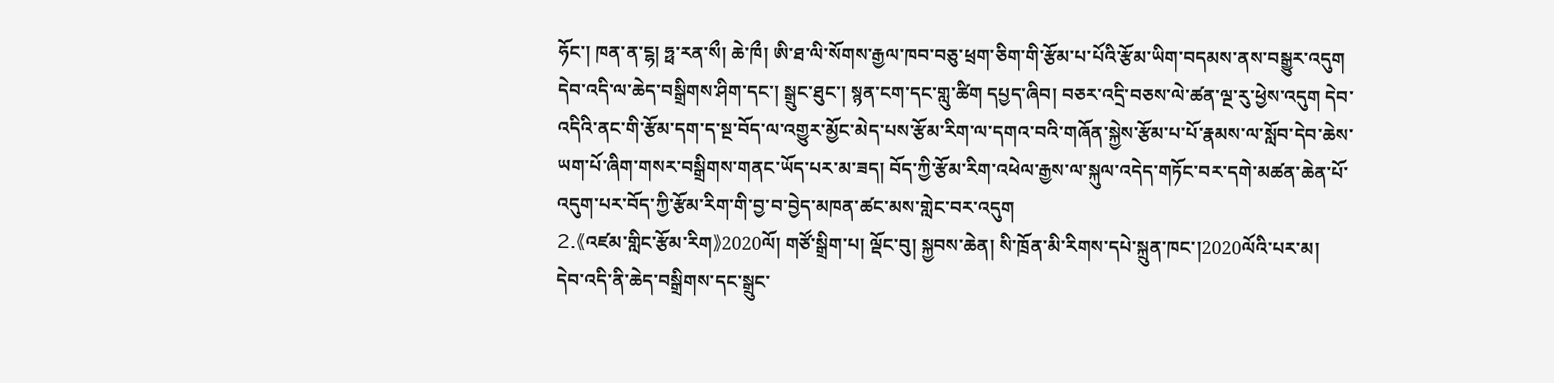ཧོང་། ཁན་ན་ངྷ། ཧྥ་རན་སྀ། ཆེ་ཁྀ། ཨི་ཐ་ལི་སོགས་རྒྱལ་ཁབ་བཅུ་ཕྲག་ཅིག་གི་རྩོམ་པ་པོའི་རྩོམ་ཡིག་བདམས་ནས་བསྒྱུར་འདུག དེབ་འདི་ལ་ཆེད་བསྒྲིགས་ཤིག་དང་། སྒྲུང་ཐུང་། སྙན་ངག་དང་གླུ་ཚིག དཔྱད་ཞིབ། བཅར་འདྲི་བཅས་ལེ་ཚན་ལྔ་རུ་ཕྱེས་འདུག དེབ་འདིའི་ནང་གི་རྩོམ་དག་ད་སྔ་བོད་ལ་འགྱུར་མྱོང་མེད་པས་རྩོམ་རིག་ལ་དགའ་བའི་གཞོན་སྐྱེས་རྩོམ་པ་པོ་རྣམས་ལ་སློབ་དེབ་ཆེས་ཡག་པོ་ཞིག་གསར་བསྒྲིགས་གནང་ཡོད་པར་མ་ཟད། བོད་ཀྱི་རྩོམ་རིག་འཕེལ་རྒྱས་ལ་སྐུལ་འདེད་གཏོང་བར་དགེ་མཚན་ཆེན་པོ་འདུག་པར་བོད་ཀྱི་རྩོམ་རིག་གི་བྱ་བ་བྱེད་མཁན་ཚང་མས་གླེང་བར་འདུག
2.《འཛམ་གླིང་རྩོམ་རིག》2020ལོ། གཙོ་སྒྲིག་པ། ལྡོང་བུ། སྐྱབས་ཆེན། སི་ཁྲོན་མི་རིགས་དཔེ་སྐྲུན་ཁང་།2020ལོའི་པར་མ།
དེབ་འདི་ནི་ཆེད་བསྒྲིགས་དང་སྒྲུང་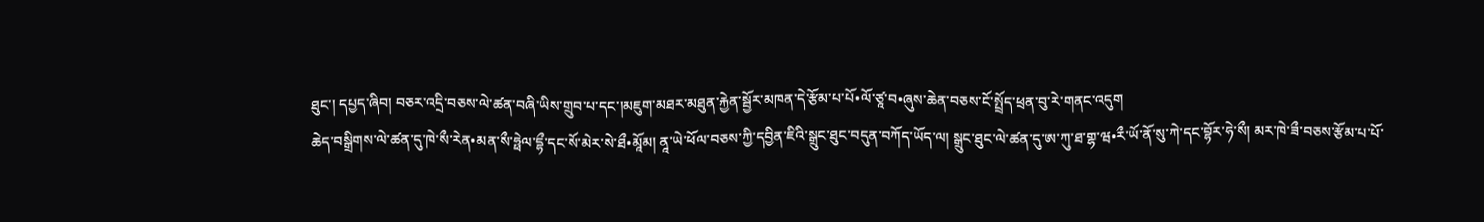ཐུང་། དཔྱད་ཞིབ། བཅར་འདྲི་བཅས་ལེ་ཚན་བཞི་ཡིས་གྲུབ་པ་དང་།མཇུག་མཐར་མཐུན་རྐྱེན་སྦྱོར་མཁན་དེ་རྩོམ་པ་པོ•ལོ་ཙཱ་བ•ཞུས་ཆེན་བཅས་ངོ་སྤྲོད་ཕྲན་བུ་རེ་གནང་འདུག
ཆེད་བསྒྲིགས་ལེ་ཚན་དུ་ཁེ་སྀ་རེན•མན་སྀ་ཧྥེལ་དྷྀ་དང་སོ་མེར་སེ་ཐྀ•མཱོམ། ནཱ་ཡེ་ཕོལ་བཅས་ཀྱི་དབྱིན་ཇིའི་སྒྲུང་ཐུང་བདུན་བཀོད་ཡོད་ལ། སྒྲུང་ཐུང་ལེ་ཚན་དུ་ཨ་ཀུ་ཐ་གྷ་ཝ•རྀ་ཡོ་ནོ་སུ་ཀེ་དང་བྷོར་ཧེ་སྀ། མར་ཁེ་ཟྀ་བཅས་རྩོམ་པ་པོ་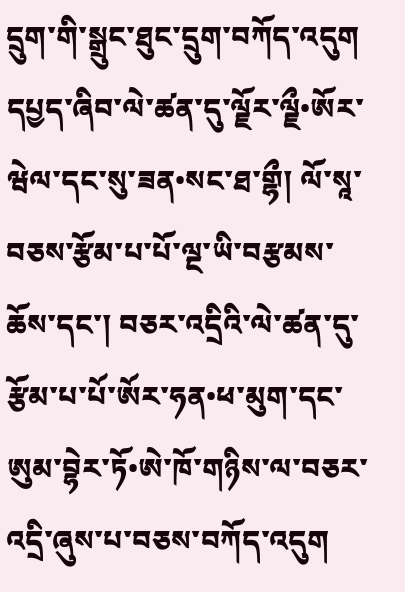དྲུག་གི་སྒྲུང་ཐུང་དྲུག་བཀོད་འདུག དཔྱད་ཞིབ་ལེ་ཚན་དུ་ལྗོར་ལྗྀ•ཨོར་ཝེལ་དང་སུ་ཟན•སང་ཐ་གྷྀ། ལོ་སཱ་བཅས་རྩོམ་པ་པོ་ལྔ་ཡི་བརྩམས་ཆོས་དང་། བཅར་འདྲིའི་ལེ་ཚན་དུ་རྩོམ་པ་པོ་ཨོར་ཧན•ཕ་མུག་དང་ཨུམ་བྷེར་ཏོ•ཨེ་ཁོ་གཉིས་ལ་བཅར་འདྲི་ཞུས་པ་བཅས་བཀོད་འདུག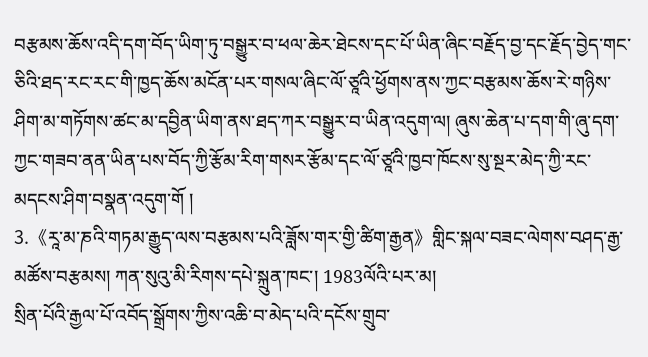བརྩམས་ཆོས་འདི་དག་བོད་ཡིག་ཏུ་བསྒྱུར་བ་ཕལ་ཆེར་ཐེངས་དང་པོ་ཡིན་ཞིང་བརྗོད་བྱ་དང་རྗོད་བྱེད་གང་ཅིའི་ཐད་རང་རང་གི་ཁྱད་ཆོས་མངོན་པར་གསལ་ཞིང་ལོ་ཙཱའི་ཕྱོགས་ནས་ཀྱང་བརྩམས་ཆོས་རེ་གཉིས་ཤིག་མ་གཏོགས་ཚང་མ་དབྱིན་ཡིག་ནས་ཐད་ཀར་བསྒྱུར་བ་ཡིན་འདུག་ལ། ཞུས་ཆེན་པ་དག་གི་ཞུ་དག་ཀྱང་གཟབ་ནན་ཡིན་པས་བོད་ཀྱི་རྩོམ་རིག་གསར་རྩོམ་དང་ལོ་ཙཱའི་ཁྱབ་ཁོངས་སུ་སྔར་མེད་ཀྱི་རང་མདངས་ཤིག་བསྣན་འདུག་གོ །
3.《རཱ་མ་ཎའི་གཏམ་རྒྱུད་ལས་བརྩམས་པའི་ཟློས་གར་གྱི་ཚིག་རྒྱན》གླིང་སྐལ་བཟང་ལེགས་བཤད་རྒྱ་མཚོས་བརྩམས། ཀན་སུའུ་མི་རིགས་དཔེ་སྐྲུན་ཁང་། 1983ལོའི་པར་མ།
སྲིན་པོའི་རྒྱལ་པོ་འབོད་སྒྲོགས་ཀྱིས་འཆི་བ་མེད་པའི་དངོས་གྲུབ་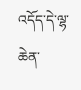འདོད་དེ་ལྷ་ཆེན་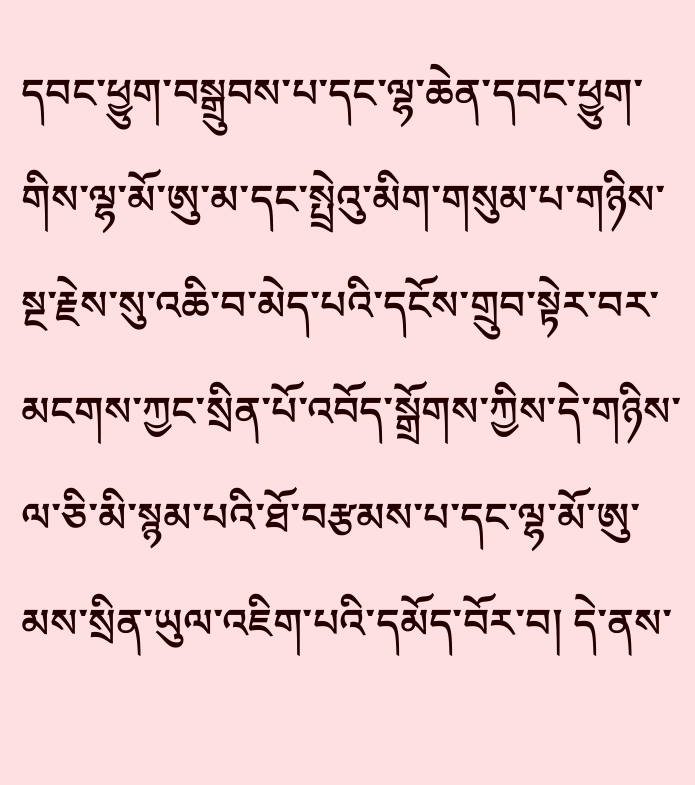དབང་ཕྱུག་བསྒྲུབས་པ་དང་ལྷ་ཆེན་དབང་ཕྱུག་གིས་ལྷ་མོ་ཨུ་མ་དང་སྤྲེའུ་མིག་གསུམ་པ་གཉིས་སྔ་རྗེས་སུ་འཆི་བ་མེད་པའི་དངོས་གྲུབ་སྟེར་བར་མངགས་ཀྱང་སྲིན་པོ་འབོད་སྒྲོགས་ཀྱིས་དེ་གཉིས་ལ་ཅི་མི་སྙམ་པའི་ཐོ་བརྩམས་པ་དང་ལྷ་མོ་ཨུ་མས་སྲིན་ཡུལ་འཇིག་པའི་དམོད་བོར་བ། དེ་ནས་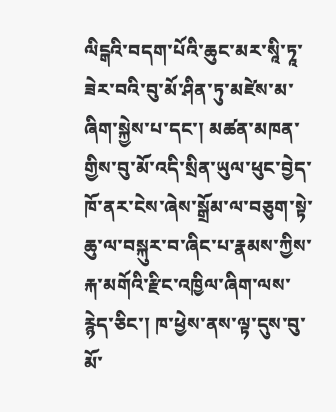ལིངྒའི་བདག་པོའི་ཆུང་མར་སཱི་ཏཱ་ཟེར་བའི་བུ་མོ་ཤིན་ཏུ་མཛེས་མ་ཞིག་སྐྱེས་པ་དང་། མཚན་མཁན་གྱིས་བུ་མོ་འདི་སྲིན་ཡུལ་ཕུང་བྱེད་ཁོ་ནར་ངེས་ཞེས་སྒྲོམ་ལ་བཅུག་སྟེ་ཆུ་ལ་བསྐུར་བ་ཞིང་པ་རྣམས་ཀྱིས་རྐ་མགོའི་རྫིང་འཁྱིལ་ཞིག་ལས་རྙེད་ཅིང་། ཁ་ཕྱེས་ནས་ལྟ་དུས་བུ་མོ་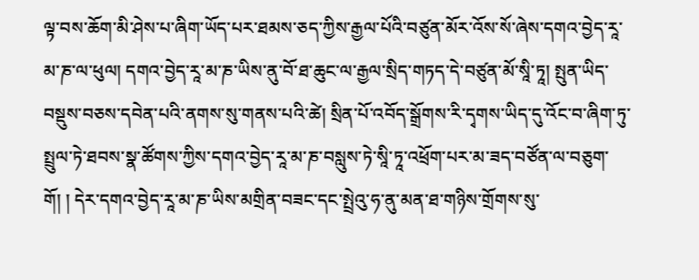ལྟ་བས་ཆོག་མི་ཤེས་པ་ཞིག་ཡོད་པར་ཐམས་ཅད་ཀྱིས་རྒྱལ་པོའི་བཙུན་མོར་འོས་སོ་ཞེས་དགའ་བྱེད་རཱ་མ་ཎ་ལ་ཕུལ། དགའ་བྱེད་རཱ་མ་ཎ་ཡིས་ནུ་བོ་ཐ་ཆུང་ལ་རྒྱལ་སྲིད་གཏད་དེ་བཙུན་མོ་སཱི་ཏཱ། སྤུན་ཡིད་བསྡུས་བཅས་དབེན་པའི་ནགས་སུ་གནས་པའི་ཚེ། སྲིན་པོ་འབོད་སྒྲོགས་རི་དྭགས་ཡིད་དུ་འོང་བ་ཞིག་ཏུ་སྤྲུལ་ཏེ་ཐབས་སྣ་ཚོགས་ཀྱིས་དགའ་བྱེད་རཱ་མ་ཎ་བསླུས་ཏེ་སཱི་ཏཱ་འཕྲོག་པར་མ་ཟད་བཙོན་ལ་བཅུག་གོ། ། དེར་དགའ་བྱེད་རཱ་མ་ཎ་ཡིས་མགྲིན་བཟང་དང་སྤྲེའུ་ཧ་ནུ་མན་ཐ་གཉིས་གྲོགས་སུ་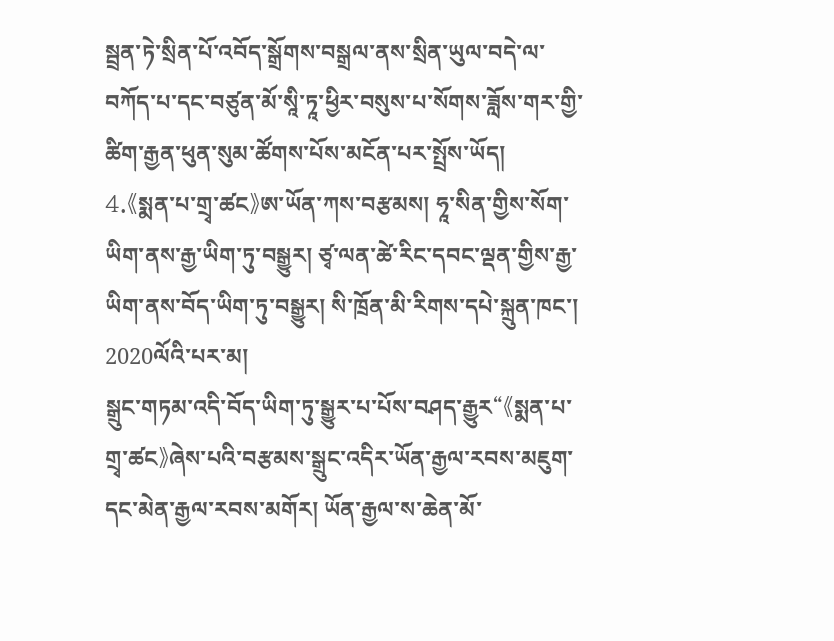སྦྲན་ཏེ་སྲིན་པོ་འབོད་སྒྲོགས་བསྒྲལ་ནས་སྲིན་ཡུལ་བདེ་ལ་བཀོད་པ་དང་བཙུན་མོ་སཱི་ཏཱ་ཕྱིར་བསུས་པ་སོགས་ཟློས་གར་གྱི་ཚིག་རྒྱན་ཕུན་སུམ་ཚོགས་པོས་མངོན་པར་སྤྲོས་ཡོད།
4.《སྨན་པ་གྲྭ་ཚང》ཨ་ཡོན་ཀས་བརྩམས། ཧཱ་སིན་གྱིས་སོག་ཡིག་ནས་རྒྱ་ཡིག་ཏུ་བསྒྱུར། ཙྭ་ལན་ཚེ་རིང་དབང་ལྡན་གྱིས་རྒྱ་ཡིག་ནས་བོད་ཡིག་ཏུ་བསྒྱུར། སི་ཁྲོན་མི་རིགས་དཔེ་སྐྲུན་ཁང་། 2020ལོའི་པར་མ།
སྒྲུང་གཏམ་འདི་བོད་ཡིག་ཏུ་སྒྱུར་པ་པོས་བཤད་རྒྱུར“《སྨན་པ་གྲྭ་ཚང》ཞེས་པའི་བརྩམས་སྒྲུང་འདིར་ཡོན་རྒྱལ་རབས་མཇུག་དང་མེན་རྒྱལ་རབས་མགོར། ཡོན་རྒྱལ་ས་ཆེན་མོ་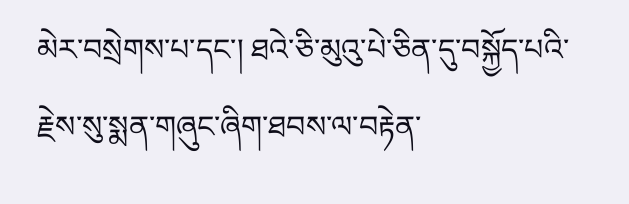མེར་བསྲེགས་པ་དང་། ཐའེ་ཅི་མུའུ་པེ་ཅིན་དུ་བསྐྱོད་པའི་རྗེས་སུ་སྨན་གཞུང་ཞིག་ཐབས་ལ་བརྟེན་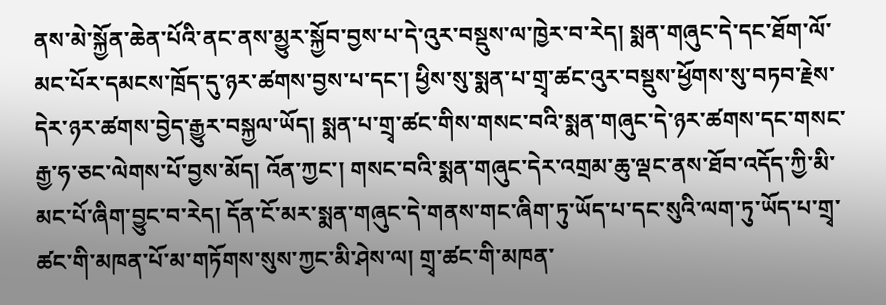ནས་མེ་སྐྱོན་ཆེན་པོའི་ནང་ནས་མྱུར་སྐྱོབ་བྱས་པ་དེ་འུར་བསྡུས་ལ་ཁྱེར་བ་རེད། སྨན་གཞུང་དེ་དང་ཐོག་ལོ་མང་པོར་དམངས་ཁྲོད་དུ་ཉར་ཚགས་བྱས་པ་དང་། ཕྱིས་སུ་སྨན་པ་གྲྭ་ཚང་འུར་བསྡུས་ཕྱོགས་སུ་བཏབ་རྗེས་དེར་ཉར་ཚགས་བྱེད་རྒྱུར་བསྐྱལ་ཡོད། སྨན་པ་གྲྭ་ཚང་གིས་གསང་བའི་སྨན་གཞུང་དེ་ཉར་ཚགས་དང་གསང་རྒྱ་ཧ་ཅང་ལེགས་པོ་བྱས་མོད། འོན་ཀྱང་། གསང་བའི་སྨན་གཞུང་དེར་འགྲམ་ཆུ་ལྡང་ནས་ཐོབ་འདོད་ཀྱི་མི་མང་པོ་ཞིག་བྱུང་བ་རེད། དོན་ངོ་མར་སྨན་གཞུང་དེ་གནས་གང་ཞིག་ཏུ་ཡོད་པ་དང་སུའི་ལག་ཏུ་ཡོད་པ་གྲྭ་ཚང་གི་མཁན་པོ་མ་གཏོགས་སུས་ཀྱང་མི་ཤེས་ལ། གྲྭ་ཚང་གི་མཁན་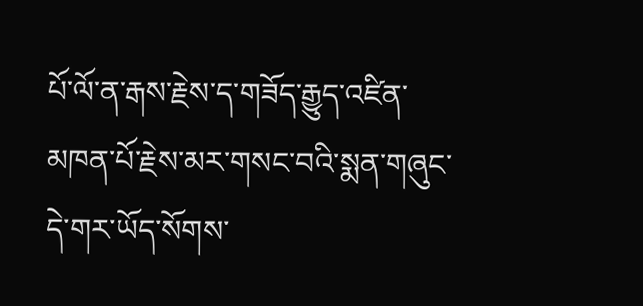པོ་ལོ་ན་རྒས་རྗེས་ད་གཟོད་རྒྱུད་འཛིན་མཁན་པོ་རྗེས་མར་གསང་བའི་སྨན་གཞུང་དེ་གར་ཡོད་སོགས་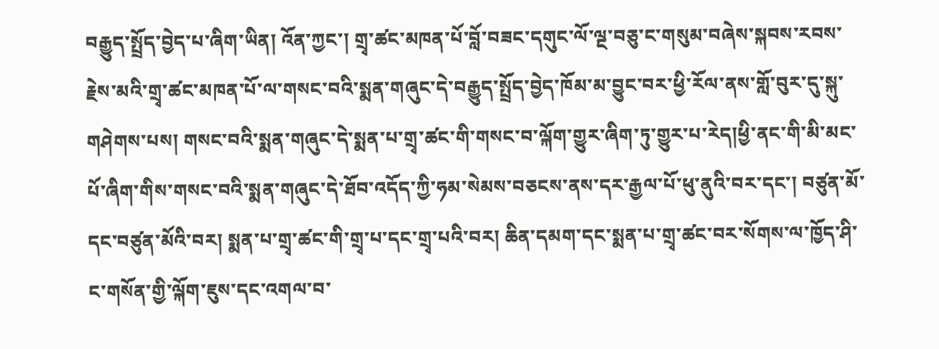བརྒྱུད་སྤྲོད་བྱེད་པ་ཞིག་ཡིན། འོན་ཀྱང་། གྲྭ་ཚང་མཁན་པོ་བློ་བཟང་དགུང་ལོ་ལྔ་བཅུ་ང་གསུམ་བཞེས་སྐབས་རབས་རྗེས་མའི་གྲྭ་ཚང་མཁན་པོ་ལ་གསང་བའི་སྨན་གཞུང་དེ་བརྒྱུད་སྤྲོད་བྱེད་ཁོམ་མ་བྱུང་བར་ཕྱི་རོལ་ནས་གློ་བུར་དུ་སྐུ་གཤེགས་པས། གསང་བའི་སྨན་གཞུང་དེ་སྨན་པ་གྲྭ་ཚང་གི་གསང་བ་ལྐོག་གྱུར་ཞིག་ཏུ་གྱུར་པ་རེད།ཕྱི་ནང་གི་མི་མང་པོ་ཞིག་གིས་གསང་བའི་སྨན་གཞུང་དེ་ཐོབ་འདོད་ཀྱི་ཧམ་སེམས་བཅངས་ནས་དར་རྒྱལ་པོ་ཕུ་ནུའི་བར་དང་། བཙུན་མོ་དང་བཙུན་མོའི་བར། སྨན་པ་གྲྭ་ཚང་གི་གྲྭ་པ་དང་གྲྭ་པའི་བར། ཆིན་དམག་དང་སྨན་པ་གྲྭ་ཚང་བར་སོགས་ལ་ཁྱོད་ཤི་ང་གསོན་གྱི་ལྐོག་ཇུས་དང་འགལ་བ་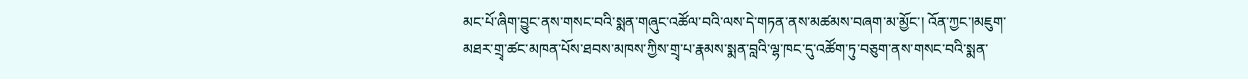མང་པོ་ཞིག་བྱུང་ནས་གསང་བའི་སྨན་གཞུང་འཚོལ་བའི་ལས་དེ་གཏན་ནས་མཚམས་བཞག་མ་མྱོང་། འོན་ཀྱང་།མཇུག་མཐར་གྲྭ་ཚང་མཁན་པོས་ཐབས་མཁས་ཀྱིས་གྲྭ་པ་རྣམས་སྨན་བླའི་ལྷ་ཁང་དུ་འཚོག་ཏུ་བཅུག་ནས་གསང་བའི་སྨན་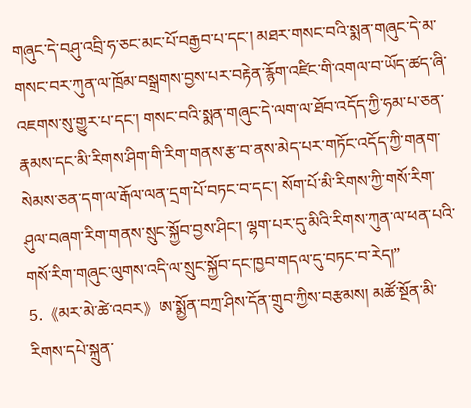གཞུང་དེ་བཤུ་འབྲི་ཧ་ཅང་མང་པོ་བརྒྱབ་པ་དང་། མཐར་གསང་བའི་སྨན་གཞུང་དེ་མ་གསང་བར་ཀུན་ལ་ཁྲོམ་བསྒྲགས་བྱས་པར་བརྟེན་རྙོག་འཛིང་གི་འགལ་བ་ཡོད་ཚད་ཞི་འཇགས་སུ་གྱུར་པ་དང་། གསང་བའི་སྨན་གཞུང་དེ་ལག་ལ་ཐོབ་འདོད་ཀྱི་ཧམ་པ་ཅན་རྣམས་དང་མི་རིགས་ཤིག་གི་རིག་གནས་རྩ་བ་ནས་མེད་པར་གཏོང་འདོད་ཀྱི་གནག་སེམས་ཅན་དག་ལ་རྒོལ་ལན་དྲག་པོ་བཏང་བ་དང་། སོག་པོ་མི་རིགས་ཀྱི་གསོ་རིག་ཤུལ་བཞག་རིག་གནས་སྲུང་སྐྱོབ་བྱས་ཤིང་། ལྷག་པར་དུ་མིའི་རིགས་ཀུན་ལ་ཕན་པའི་གསོ་རིག་གཞུང་ལུགས་འདི་ལ་སྲུང་སྐྱོབ་དང་ཁྱབ་གདལ་དུ་བཏང་བ་རེད།”
5.《མར་མེ་ཚེ་འབར》ཨ་སྨྱོན་བཀྲ་ཤིས་དོན་གྲུབ་ཀྱིས་བརྩམས། མཚོ་སྔོན་མི་རིགས་དཔེ་སྐྲུན་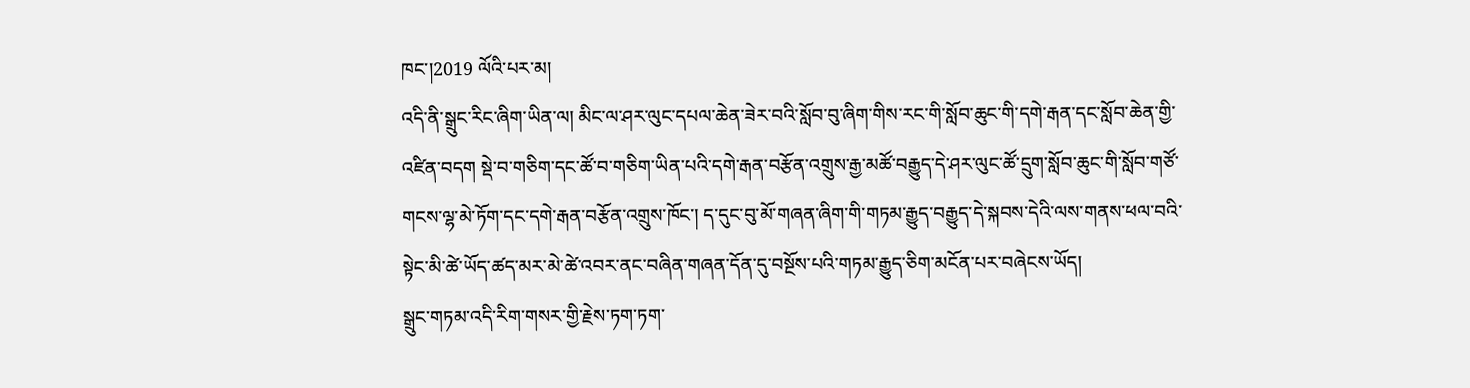ཁང་།2019 ལོའི་པར་མ།
འདི་ནི་སྒྲུང་རིང་ཞིག་ཡིན་ལ། མིང་ལ་ཤར་ལུང་དཔལ་ཆེན་ཟེར་བའི་སློབ་བུ་ཞིག་གིས་རང་གི་སློབ་ཆུང་གི་དགེ་རྒན་དང་སློབ་ཆེན་གྱི་འཛིན་བདག སྡེ་བ་གཅིག་དང་ཚོ་བ་གཅིག་ཡིན་པའི་དགེ་རྒན་བརྩོན་འགྲུས་རྒྱ་མཚོ་བརྒྱུད་དེ་ཤར་ལུང་ཚོ་དྲུག་སློབ་ཆུང་གི་སློབ་གཙོ་གངས་ལྷ་མེ་ཏོག་དང་དགེ་རྒན་བརྩོན་འགྲུས་ཁོང་། ད་དུང་བུ་མོ་གཞན་ཞིག་གི་གཏམ་རྒྱུད་བརྒྱུད་དེ་སྐབས་དེའི་ལས་གནས་ཕལ་བའི་སྟེང་མི་ཚེ་ཡོད་ཚད་མར་མེ་ཚེ་འབར་ནང་བཞིན་གཞན་དོན་དུ་བསྔོས་པའི་གཏམ་རྒྱུད་ཅིག་མངོན་པར་བཞེངས་ཡོད།
སྒྲུང་གཏམ་འདི་རིག་གསར་གྱི་རྗེས་ཏག་ཏག་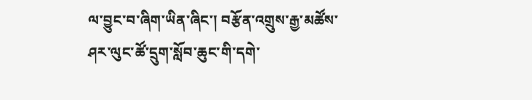ལ་བྱུང་བ་ཞིག་ཡིན་ཞིང་། བརྩོན་འགྲུས་རྒྱ་མཚོས་ཤར་ལུང་ཚོ་དྲུག་སློབ་ཆུང་གི་དགེ་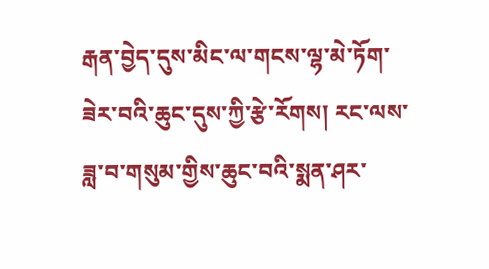རྒན་བྱེད་དུས་མིང་ལ་གངས་ལྷ་མེ་ཏོག་ཟེར་བའི་ཆུང་དུས་ཀྱི་རྩེ་རོགས། རང་ལས་ཟླ་བ་གསུམ་གྱིས་ཆུང་བའི་སྨན་ཤར་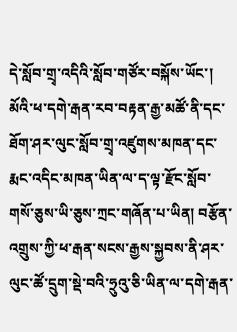དེ་སློབ་གྲྭ་འདིའི་སློབ་གཙོར་བསྐོས་ཡོང་། མོའི་ཕ་དགེ་རྒན་རབ་བརྟན་རྒྱ་མཚོ་ནི་དང་ཐོག་ཤར་ལུང་སློབ་གྲྭ་འཛུགས་མཁན་དང་རྨང་འདིང་མཁན་ཡིན་ལ་ད་ལྟ་རྫོང་སློབ་གསོ་ཅུས་ཡི་ཅུས་ཀྲང་གཞོན་པ་ཡིན། བརྩོན་འགྲུས་ཀྱི་ཕ་རྒན་སངས་རྒྱས་སྐྱབས་ནི་ཤར་ལུང་ཚོ་དྲུག་སྡེ་བའི་ཧྲུའུ་ཅི་ཡིན་ལ་དགེ་རྒན་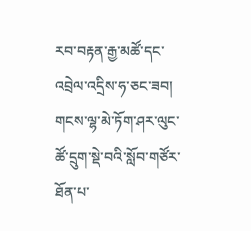རབ་བརྟན་རྒྱ་མཚོ་དང་འབྲེལ་འདྲིས་ཧ་ཅང་ཟབ། གངས་ལྷ་མེ་ཏོག་ཤར་ལུང་ཚོ་དྲུག་སྡེ་བའི་སློབ་གཙོར་ཐོན་པ་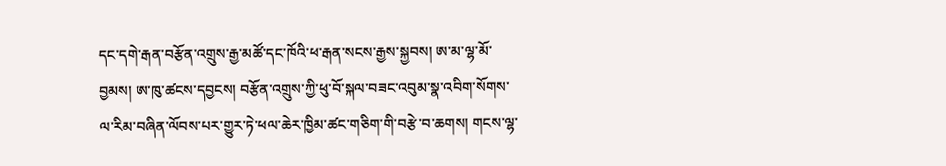དང་དགེ་རྒན་བརྩོན་འགྲུས་རྒྱ་མཚོ་དང་ཁོའི་ཕ་རྒན་སངས་རྒྱས་སྐྱབས། ཨ་མ་ལྷ་མོ་བྱམས། ཨ་ཁུ་ཚངས་དབྱངས། བརྩོན་འགྲུས་ཀྱི་ཕུ་བོ་སྐལ་བཟང་འབུམ་སྣ་འབིག་སོགས་ལ་རིམ་བཞིན་ལོབས་པར་གྱུར་ཏེ་ཕལ་ཆེར་ཁྱིམ་ཚང་གཅིག་གི་བརྩེ་བ་ཆགས། གངས་ལྷ་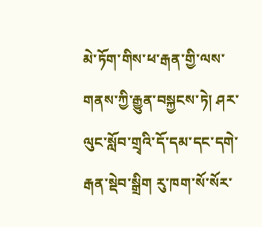མེ་ཏོག་གིས་ཕ་རྒན་གྱི་ལས་གནས་ཀྱི་རྒྱུན་བསྐྱངས་ཏེ། ཤར་ལུང་སློབ་གྲྭའི་དོ་དམ་དང་དགེ་རྒན་སྡེབ་སྒྲིག རུ་ཁག་སོ་སོར་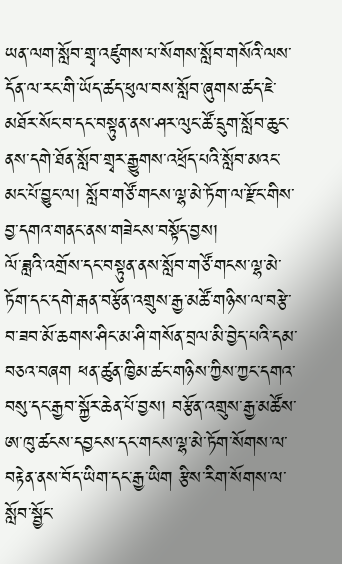ཡན་ལག་སློབ་གྲྭ་འཛུགས་པ་སོགས་སློབ་གསོའི་ལས་དོན་ལ་རང་གི་ཡོད་ཚད་ཕུལ་བས་སློབ་ཞུགས་ཚད་ཇེ་མཐོར་སོང་བ་དང་བསྟུན་ནས་ཤར་ལུང་ཚོ་དྲུག་སློབ་ཆུང་ནས་དགེ་ཐོན་སློབ་གྲྭར་རྒྱུགས་འཕྲོད་པའི་སློབ་མའང་མང་པོ་བྱུང་ལ། སློབ་གཙོ་གངས་ལྷ་མེ་ཏོག་ལ་རྫོང་གིས་བྱ་དགའ་གནང་ནས་གཟེངས་བསྟོད་བྱས།
ལོ་ཟླའི་འགྲོས་དང་བསྟུན་ནས་སློབ་གཙོ་གངས་ལྷ་མེ་ཏོག་དང་དགེ་རྒན་བརྩོན་འགྲུས་རྒྱ་མཚོ་གཉིས་ལ་བརྩེ་བ་ཟབ་མོ་ཆགས་ཤིང་མ་ཤི་གསོན་བྲལ་མི་བྱེད་པའི་དམ་བཅའ་བཞག ཕན་ཚུན་ཁྱིམ་ཚང་གཉིས་ཀྱིས་ཀྱང་དགའ་བསུ་དང་རྒྱབ་སྐྱོར་ཆེན་པོ་བྱས། བརྩོན་འགྲུས་རྒྱ་མཚོས་ཨ་ཁུ་ཚངས་དབྱངས་དང་གངས་ལྷ་མེ་ཏོག་སོགས་ལ་བརྟེན་ནས་བོད་ཡིག་དང་རྒྱ་ཡིག རྩིས་རིག་སོགས་ལ་སློབ་སྦྱོང་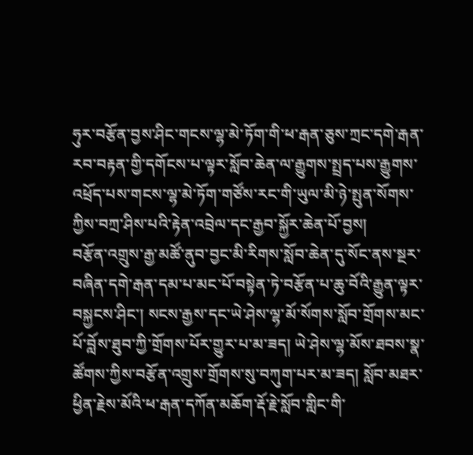ཧུར་བརྩོན་བྱས་ཤིང་གངས་ལྷ་མེ་ཏོག་གི་ཕ་རྒན་ཅུས་ཀྲང་དགེ་རྒན་རབ་བརྟན་གྱི་དགོངས་པ་ལྟར་སློབ་ཆེན་ལ་རྒྱུགས་སྤྲད་པས་རྒྱུགས་འཕྲོད་པས་གངས་ལྷ་མེ་ཏོག་གཙོས་རང་གི་ཡུལ་མི་ཉེ་སྤུན་སོགས་ཀྱིས་བཀྲ་ཤིས་པའི་རྟེན་འབྲེལ་དང་རྒྱབ་སྐྱོར་ཆེན་པོ་བྱས།
བརྩོན་འགྲུས་རྒྱ་མཚོ་ནུབ་བྱང་མི་རིགས་སློབ་ཆེན་དུ་སོང་ནས་སྔར་བཞིན་དགེ་རྒན་དམ་པ་མང་པོ་བསྟེན་ཏེ་བརྩོན་པ་ཆུ་བོའི་རྒྱུན་ལྟར་བསྐྱངས་ཤིང་། སངས་རྒྱས་དང་ཡེ་ཤེས་ལྷ་མོ་སོགས་སློབ་གྲོགས་མང་པོ་བློས་ཐུབ་ཀྱི་གྲོགས་པོར་གྱུར་པ་མ་ཟད། ཡེ་ཤེས་ལྷ་མོས་ཐབས་སྣ་ཚོགས་ཀྱིས་བརྩོན་འགྲུས་གྲོགས་སུ་བཀུག་པར་མ་ཟད། སློབ་མཐར་ཕྱིན་རྗེས་མོའི་ཕ་རྒན་དཀོན་མཆོག་རྡོ་རྗེ་སློབ་གླིང་གི་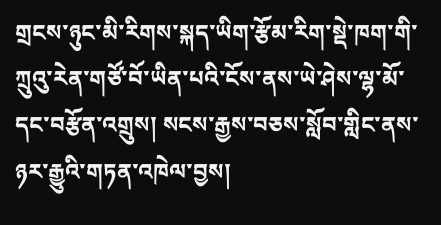གྲངས་ཉུང་མི་རིགས་སྐད་ཡིག་རྩོམ་རིག་སྡེ་ཁག་གི་ཀྲུའུ་རེན་གཙོ་བོ་ཡིན་པའི་ངོས་ནས་ཡེ་ཤེས་ལྷ་མོ་དང་བརྩོན་འགྲུས། སངས་རྒྱས་བཅས་སློབ་གླིང་ནས་ཉར་རྒྱུའི་གཏན་འཁེལ་བྱས།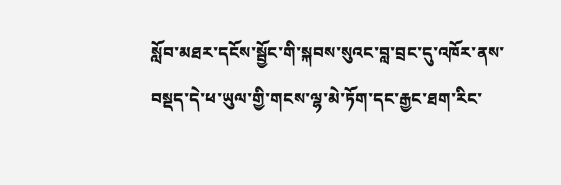སློབ་མཐར་དངོས་སྦྱོང་གི་སྐབས་སུའང་བླ་བྲང་དུ་འཁོར་ནས་བསྡད་དེ་ཕ་ཡུལ་གྱི་གངས་ལྷ་མེ་ཏོག་དང་རྒྱང་ཐག་རིང་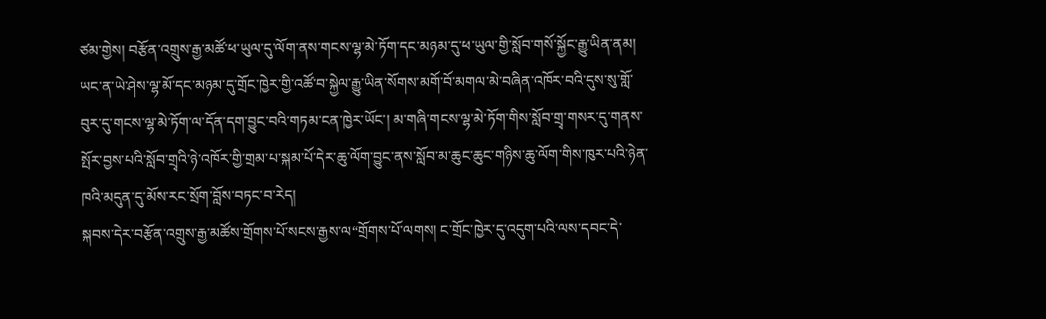ཙམ་གྱེས། བརྩོན་འགྲུས་རྒྱ་མཚོ་ཕ་ཡུལ་དུ་ལོག་ནས་གངས་ལྷ་མེ་ཏོག་དང་མཉམ་དུ་ཕ་ཡུལ་གྱི་སློབ་གསོ་སྐྱོང་རྒྱུ་ཡིན་ནམ། ཡང་ན་ཡེ་ཤེས་ལྷ་མོ་དང་མཉམ་དུ་གྲོང་ཁྱེར་གྱི་འཚོ་བ་སྐྱེལ་རྒྱུ་ཡིན་སོགས་མགོ་བོ་མགལ་མེ་བཞིན་འཁོར་བའི་དུས་སུ་གློ་བུར་དུ་གངས་ལྷ་མེ་ཏོག་ལ་དོན་དག་བྱུང་བའི་གཏམ་ངན་ཁྱེར་ཡོང་། མ་གཞི་གངས་ལྷ་མེ་ཏོག་གིས་སློབ་གྲྭ་གསར་དུ་གནས་སྤོར་བྱས་པའི་སློབ་གྲྭའི་ཉེ་འཁོར་གྱི་གྲམ་པ་སྐམ་པོ་དེར་ཆུ་ལོག་བྱུང་ནས་སློབ་མ་ཆུང་ཆུང་གཉིས་ཆུ་ལོག་གིས་ཁུར་པའི་ཉེན་ཁའི་མདུན་དུ་མོས་རང་སྲོག་བློས་བཏང་བ་རེད།
སྐབས་དེར་བརྩོན་འགྲུས་རྒྱ་མཚོས་གྲོགས་པོ་སངས་རྒྱས་ལ“གྲོགས་པོ་ལགས། ང་གྲོང་ཁྱེར་དུ་འདུག་པའི་ལས་དབང་དེ་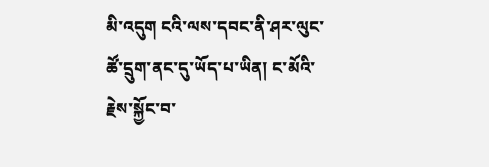མི་འདུག ངའི་ལས་དབང་ནི་ཤར་ལུང་ཚོ་དྲུག་ནང་དུ་ཡོད་པ་ཡིན། ང་མོའི་རྗེས་སྐྱོང་བ་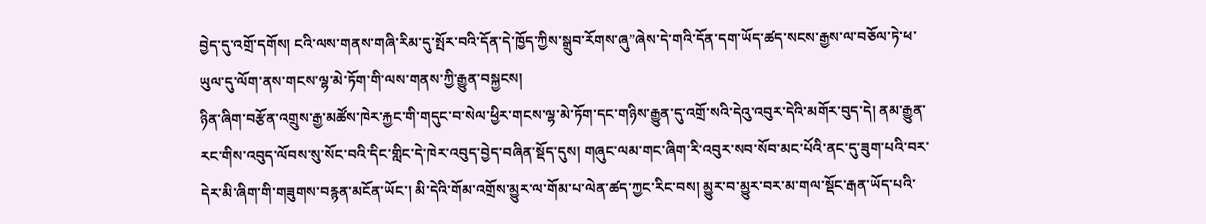བྱེད་དུ་འགྲོ་དགོས། ངའི་ལས་གནས་གཞི་རིམ་དུ་སྤོར་བའི་དོན་དེ་ཁྱོད་ཀྱིས་སྒྲུབ་རོགས་ཞུ”ཞེས་དེ་གའི་དོན་དག་ཡོད་ཚད་སངས་རྒྱས་ལ་བཅོལ་ཏེ་ཕ་ཡུལ་དུ་ལོག་ནས་གངས་ལྷ་མེ་ཏོག་གི་ལས་གནས་ཀྱི་རྒྱུན་བསྐྱངས།
ཉིན་ཞིག་བརྩོན་འགྲུས་རྒྱ་མཚོས་ཁེར་རྐྱང་གི་གདུང་བ་སེལ་ཕྱིར་གངས་ལྷ་མེ་ཏོག་དང་གཉིས་རྒྱུན་དུ་འགྲོ་སའི་དེའུ་འབུར་དེའི་མགོར་བུད་དེ། ནམ་རྒྱུན་རང་གིས་འབུད་ལོབས་སུ་སོང་བའི་དིང་གླིང་དེ་ཁེར་འབུད་བྱེད་བཞིན་སྡོད་དུས། གཞུང་ལམ་གང་ཞིག་རི་འབུར་སབ་སོབ་མང་པོའི་ནང་དུ་ཟུག་པའི་བར་དེར་མི་ཞིག་གི་གཟུགས་བརྙན་མངོན་ཡོང་། མི་དེའི་གོམ་འགྲོས་མྱུར་ལ་གོམ་པ་ལེན་ཚད་ཀྱང་རིང་བས། མྱུར་བ་མྱུར་བར་མ་གལ་སྡོང་རྒན་ཡོད་པའི་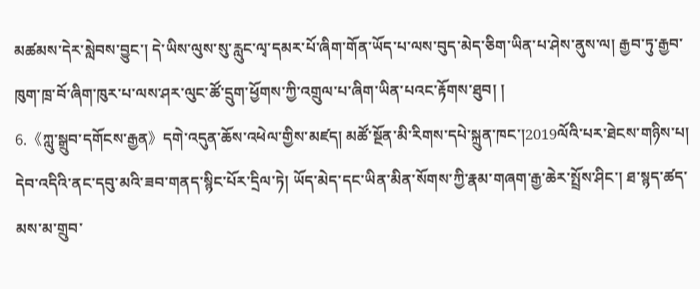མཚམས་དེར་སླེབས་བྱུང་། དེ་ཡིས་ལུས་སུ་རླུང་ལྭ་དམར་པོ་ཞིག་གོན་ཡོད་པ་ལས་བུད་མེད་ཅིག་ཡིན་པ་ཤེས་ནུས་ལ། རྒྱབ་ཏུ་རྒྱབ་ཁུག་ཁྲ་བོ་ཞིག་ཁུར་པ་ལས་ཤར་ལུང་ཚོ་དྲུག་ཕྱོགས་ཀྱི་འགྲུལ་པ་ཞིག་ཡིན་པའང་རྟོགས་ཐུབ། །
6.《ཀླུ་སྒྲུབ་དགོངས་རྒྱན》དགེ་འདུན་ཆོས་འཕེལ་གྱིས་མཛད། མཚོ་སྔོན་མི་རིགས་དཔེ་སྐྲུན་ཁང་།2019ལོའི་པར་ཐེངས་གཉིས་པ།
དེབ་འདིའི་ནང་དབུ་མའི་ཟབ་གནད་སྙིང་པོར་དྲིལ་ཏེ། ཡོད་མེད་དང་ཡིན་མིན་སོགས་ཀྱི་རྣམ་གཞག་རྒྱ་ཆེར་སྤྲོས་ཤིང་། ཐ་སྙད་ཚད་མས་མ་གྲུབ་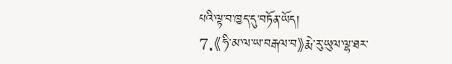པའི་ལྟ་བ་ཁྱད་དུ་བཏོན་ཡོད།
7.《ཧི་མ་ལ་ཡ་བརྒལ་བ》རྨེ་རུ་ཡུལ་ལྷ་ཐར་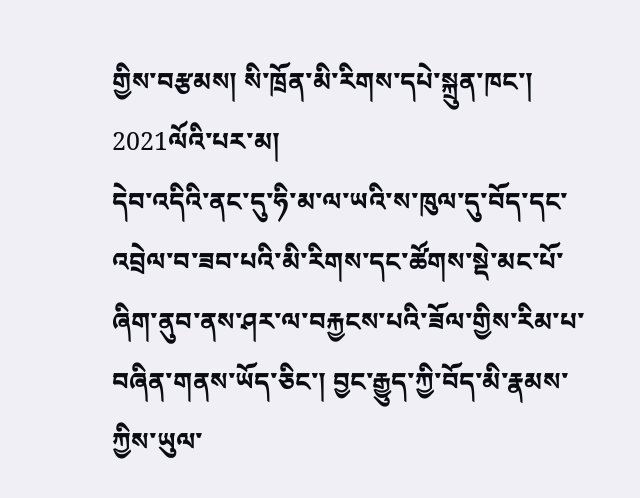གྱིས་བརྩམས། སི་ཁྲོན་མི་རིགས་དཔེ་སྐྲུན་ཁང་། 2021ལོའི་པར་མ།
དེབ་འདིའི་ནང་དུ་ཧི་མ་ལ་ཡའི་ས་ཁུལ་དུ་བོད་དང་འབྲེལ་བ་ཟབ་པའི་མི་རིགས་དང་ཚོགས་སྡེ་མང་པོ་ཞིག་ནུབ་ནས་ཤར་ལ་བརྐྱངས་པའི་ཟོལ་གྱིས་རིམ་པ་བཞིན་གནས་ཡོད་ཅིང་། བྱང་རྒྱུད་ཀྱི་བོད་མི་རྣམས་ཀྱིས་ཡུལ་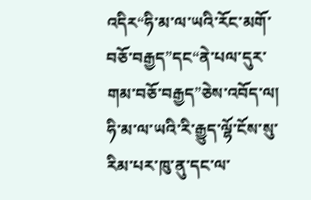འདིར“ཧི་མ་ལ་ཡའི་རོང་མགོ་བཅོ་བརྒྱད”དང“ནེ་པལ་དུར་གམ་བཅོ་བརྒྱད”ཅེས་འབོད་ལ། ཧི་མ་ལ་ཡའི་རི་རྒྱུད་ལྷོ་ངོས་སུ་རིམ་པར་ཁུ་ནུ་དང་ལ་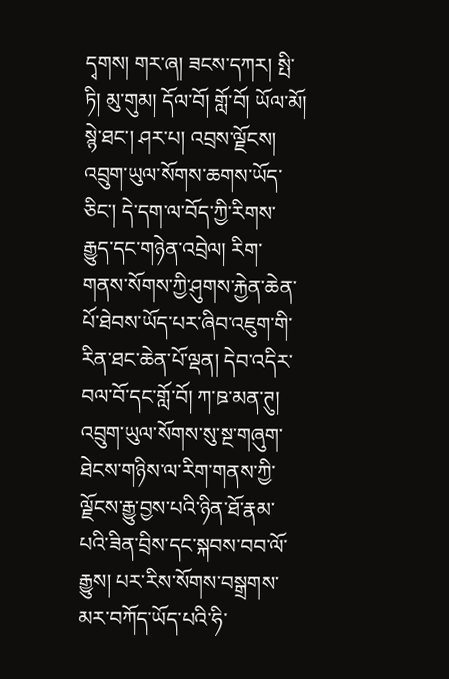དྭགས། གར་ཞ། ཟངས་དཀར། སྤི་ཏི། མུ་གུམ། དོལ་བོ། གློ་བོ། ཡོལ་མོ། སྙེ་ཐང་། ཤར་པ། འབྲས་ལྗོངས། འབྲུག་ཡུལ་སོགས་ཆགས་ཡོད་ཅིང་། དེ་དག་ལ་བོད་ཀྱི་རིགས་རྒྱུད་དང་གཉེན་འབྲེལ། རིག་གནས་སོགས་ཀྱི་ཤུགས་རྐྱེན་ཆེན་པོ་ཐེབས་ཡོད་པར་ཞིབ་འཇུག་གི་རིན་ཐང་ཆེན་པོ་ལྡན། དེབ་འདིར་བལ་བོ་དང་གློ་བོ། ཀ་ཋ་མན་ཊུ། འབྲུག་ཡུལ་སོགས་སུ་སྔ་གཞུག་ཐེངས་གཉིས་ལ་རིག་གནས་ཀྱི་ལྗོངས་རྒྱུ་བྱས་པའི་ཉིན་ཐོ་རྣམ་པའི་ཟིན་བྲིས་དང་སྐབས་བབ་ལོ་རྒྱུས། པར་རིས་སོགས་བསྒྲགས་མར་བཀོད་ཡོད་པའི་ཧི་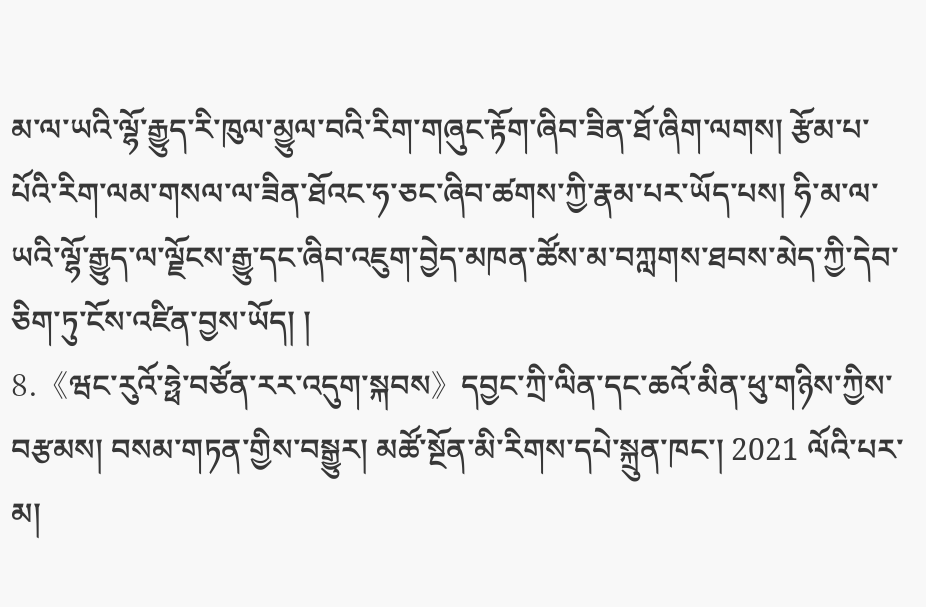མ་ལ་ཡའི་ལྷོ་རྒྱུད་རི་ཁུལ་མྱུལ་བའི་རིག་གཞུང་རྟོག་ཞིབ་ཟིན་ཐོ་ཞིག་ལགས། རྩོམ་པ་པོའི་རིག་ལམ་གསལ་ལ་ཟིན་ཐོའང་ཧ་ཅང་ཞིབ་ཚགས་ཀྱི་རྣམ་པར་ཡོད་པས། ཧི་མ་ལ་ཡའི་ལྷོ་རྒྱུད་ལ་ལྗོངས་རྒྱུ་དང་ཞིབ་འཇུག་བྱེད་མཁན་ཚོས་མ་བཀླགས་ཐབས་མེད་ཀྱི་དེབ་ཅིག་ཏུ་ངོས་འཛིན་བྱས་ཡོད། །
8.《ཝང་རུའོ་ཧྥེ་བཙོན་རར་འདུག་སྐབས》དབྱང་ཀྲི་ལིན་དང་ཆའོ་མིན་ཕུ་གཉིས་ཀྱིས་བརྩམས། བསམ་གཏན་གྱིས་བསྒྱུར། མཚོ་སྔོན་མི་རིགས་དཔེ་སྐྲུན་ཁང་། 2021 ལོའི་པར་མ།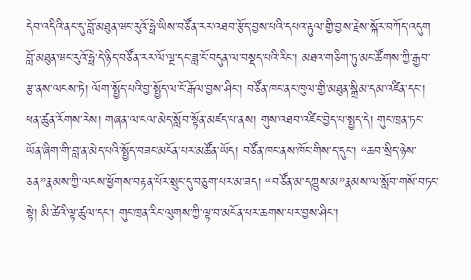དེབ་འདིའི་ནང་དུ་བློ་མཐུན་ཝང་རུའོ་ཧྥེ་ཡིས་བཙོན་རར་འཐབ་རྩོད་བྱས་པའི་དཔའ་རྟུལ་གྱི་བྱས་རྗེས་སྐོར་བཀོད་འདུག བློ་མཐུན་ཝང་རུའོ་ཧྥེ་དེ་ཉིད་བཙོན་རར་ལོ་ལྔ་དང་ཟླ་ངོ་བདུན་ལ་བསྡད་པའི་རིང་། མཐའ་གཅིག་ཏུ་མང་ཚོགས་ཀྱི་རྒྱབ་རྩ་ནས་ལངས་ཏེ། ལོག་སྤྱོད་པའི་བྱ་སྤྱོད་ལ་ངོ་རྒོལ་བྱས་ཤིང་། བཙོན་ཁང་ནང་ཁུལ་གྱི་མཐུན་སྒྲིམ་དམ་འཛིན་དང་། ཕན་ཚུན་རོགས་རེས། གཞན་ལ་ངལ་མེད་སློབ་སྟོན་མཛད་པ་ནས། གུས་འཐབ་འཛིང་བྱེད་པ་སྤྱད་དེ། གུང་ཁྲན་ཏང་ཡོན་ཞིག་གི་བླ་ན་མེད་པའི་སྤྱོད་བཟང་མངོན་པར་མཚོན་ཡོད། བཙོན་ཁང་ནས་ཁོང་གིས་ད་དུང་། “ཆབ་སྲིད་ཉེས་ཅན”རྣམས་ཀྱི་ལངས་ཕྱོགས་བརྟན་པོར་སྲུང་དུ་བཅུག་པར་མ་ཟད། “བཙོན་མ་དཀྱུས་མ”རྣམས་ལ་སློབ་གསོ་བཏང་སྟེ། མི་ཚེའི་ལྟ་ཚུལ་དང་། གུང་ཁྲན་རིང་ལུགས་ཀྱི་ལྟ་བ་མངོན་པར་ཆགས་པར་བྱས་ཤིང་།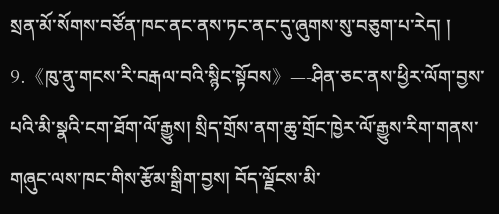སྲན་མོ་སོགས་བཙོན་ཁང་ནང་ནས་ཏང་ནང་དུ་ཞུགས་སུ་བཅུག་པ་རེད། །
9.《ཁུ་ནུ་གངས་རི་བརྒལ་བའི་སྙིང་སྟོབས》—-ཤིན་ཅང་ནས་ཕྱིར་ལོག་བྱས་པའི་མི་སྣའི་ངག་ཐོག་ལོ་རྒྱུས། སྲིད་གྲོས་ནག་ཆུ་གྲོང་ཁྱེར་ལོ་རྒྱུས་རིག་གནས་གཞུང་ལས་ཁང་གིས་རྩོམ་སྒྲིག་བྱས། བོད་ལྗོངས་མི་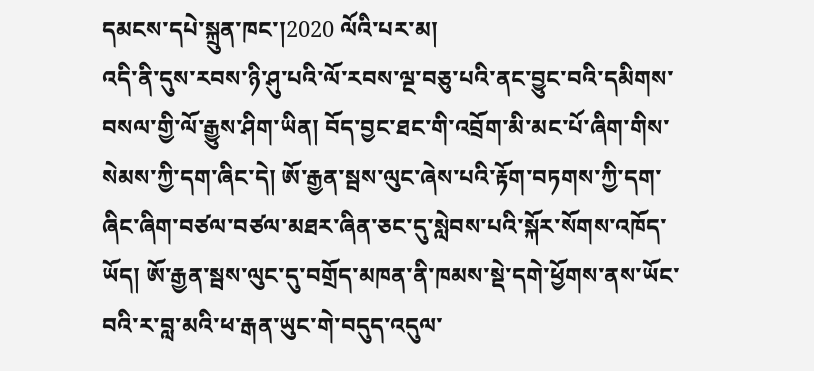དམངས་དཔེ་སྐྲུན་ཁང་།2020 ལོའི་པར་མ།
འདི་ནི་དུས་རབས་ཉི་ཤུ་པའི་ལོ་རབས་ལྔ་བཅུ་པའི་ནང་བྱུང་བའི་དམིགས་བསལ་གྱི་ལོ་རྒྱུས་ཤིག་ཡིན། བོད་བྱང་ཐང་གི་འབྲོག་མི་མང་པོ་ཞིག་གིས་སེམས་ཀྱི་དག་ཞིང་དེ། ཨོ་རྒྱན་སྦས་ལུང་ཞེས་པའི་རྟོག་བཏགས་ཀྱི་དག་ཞིང་ཞིག་བཙལ་བཙལ་མཐར་ཞིན་ཅང་དུ་སླེབས་པའི་སྐོར་སོགས་འཁོད་ཡོད། ཨོ་རྒྱན་སྦས་ལུང་དུ་བགྲོད་མཁན་ནི་ཁམས་སྡེ་དགེ་ཕྱོགས་ནས་ཡོང་བའི་ར་བླ་མའི་ཕ་རྒན་ཡུང་གེ་བདུད་འདུལ་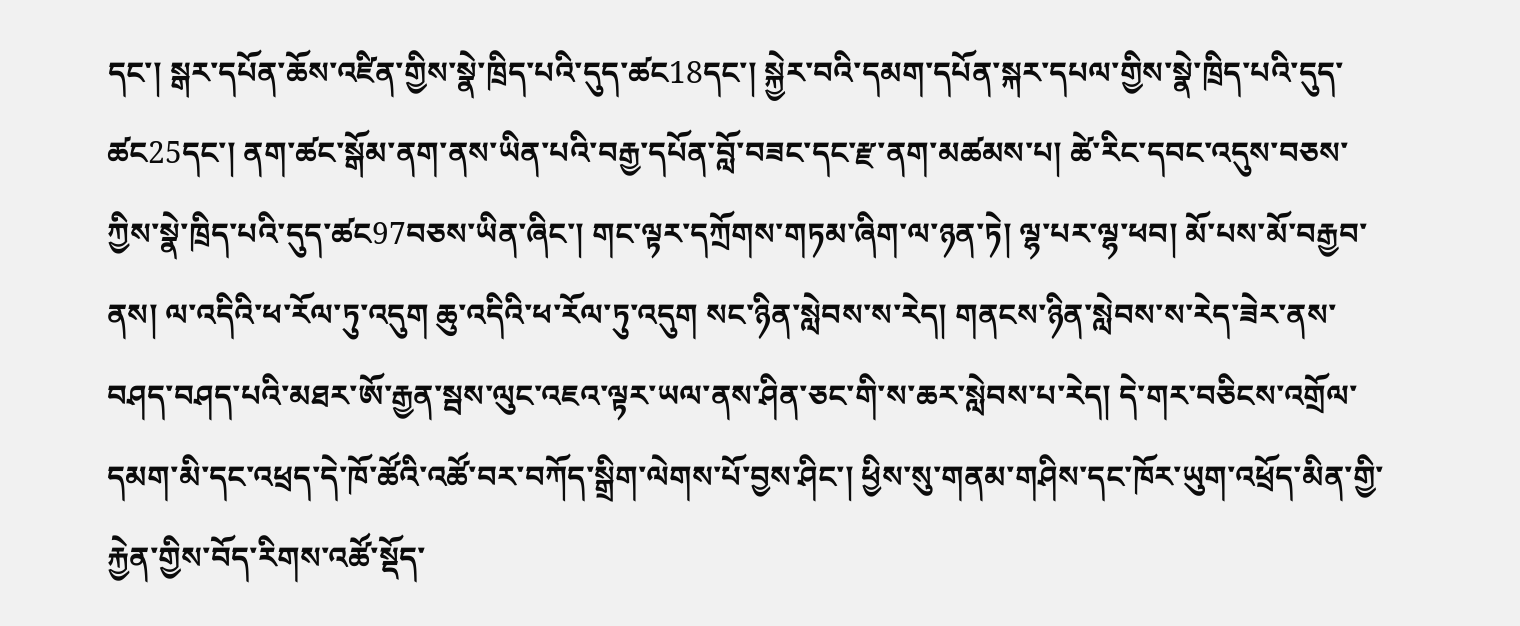དང་། སྒར་དཔོན་ཆོས་འཛིན་གྱིས་སྣེ་ཁྲིད་པའི་དུད་ཚང18དང་། སྐྱེར་བའི་དམག་དཔོན་སྐར་དཔལ་གྱིས་སྣེ་ཁྲིད་པའི་དུད་ཚང25དང་། ནག་ཚང་སྒོམ་ནག་ནས་ཡིན་པའི་བརྒྱ་དཔོན་བློ་བཟང་དང་རྫ་ནག་མཚམས་པ། ཚེ་རིང་དབང་འདུས་བཅས་ཀྱིས་སྣེ་ཁྲིད་པའི་དུད་ཚང97བཅས་ཡིན་ཞིང་། གང་ལྟར་དཀྲོགས་གཏམ་ཞིག་ལ་ཉན་ཏེ། ལྷ་པར་ལྷ་ཕབ། མོ་པས་མོ་བརྒྱབ་ནས། ལ་འདིའི་ཕ་རོལ་ཏུ་འདུག ཆུ་འདིའི་ཕ་རོལ་ཏུ་འདུག སང་ཉིན་སླེབས་ས་རེད། གནངས་ཉིན་སླེབས་ས་རེད་ཟེར་ནས་བཤད་བཤད་པའི་མཐར་ཨོ་རྒྱན་སྦས་ལུང་འཇའ་ལྟར་ཡལ་ནས་ཤིན་ཅང་གི་ས་ཆར་སླེབས་པ་རེད། དེ་གར་བཅིངས་འགྲོལ་དམག་མི་དང་འཕྲད་དེ་ཁོ་ཚོའི་འཚོ་བར་བཀོད་སྒྲིག་ལེགས་པོ་བྱས་ཤིང་། ཕྱིས་སུ་གནམ་གཤིས་དང་ཁོར་ཡུག་འཕྲོད་མིན་གྱི་རྐྱེན་གྱིས་བོད་རིགས་འཚོ་སྡོད་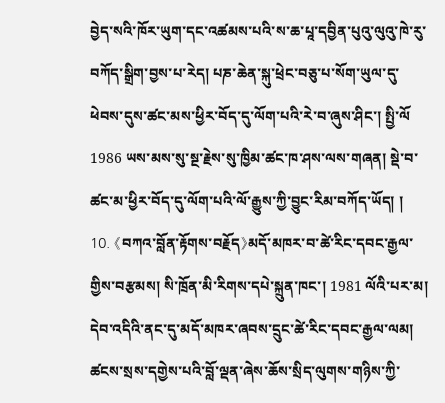བྱེད་སའི་ཁོར་ཡུག་དང་འཚམས་པའི་ས་ཆ་པཱ་དབྱིན་པུའུ་ལུའུ་ཁེ་རུ་བཀོད་སྒྲིག་བྱས་པ་རེད། པཎ་ཆེན་སྐུ་ཕྲེང་བཅུ་པ་སོག་ཡུལ་དུ་ཕེབས་དུས་ཚང་མས་ཕྱིར་བོད་དུ་ལོག་པའི་རེ་བ་ཞུས་ཤིང་། སྤྱི་ལོ 1986 ཡས་མས་སུ་སྔ་རྗེས་སུ་ཁྱིམ་ཚང་ཁ་ཤས་ལས་གཞན། སྡེ་བ་ཚང་མ་ཕྱིར་བོད་དུ་ལོག་པའི་ལོ་རྒྱུས་ཀྱི་བྱུང་རིམ་བཀོད་ཡོད། །
10. 《བཀའ་བློན་རྟོགས་བརྗོད》མདོ་མཁར་བ་ཚེ་རིང་དབང་རྒྱལ་གྱིས་བརྩམས། སི་ཁྲོན་མི་རིགས་དཔེ་སྐྲུན་ཁང་། 1981 ལོའི་པར་མ།
དེབ་འདིའི་ནང་དུ་མདོ་མཁར་ཞབས་དྲུང་ཚེ་རིང་དབང་རྒྱལ་ལམ། ཚངས་སྲས་དགྱེས་པའི་བློ་ལྡན་ཞེས་ཆོས་སྲིད་ལུགས་གཉིས་ཀྱི་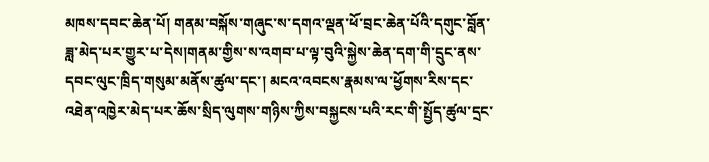མཁས་དབང་ཆེན་པོ། གནམ་བསྐོས་གཞུང་ས་དགའ་ལྡན་ཕོ་བྲང་ཆེན་པོའི་དགུང་བློན་ཟླ་མེད་པར་གྱུར་པ་དེས།གནམ་གྱིས་ས་འགབ་པ་ལྟ་བུའི་སྐྱེས་ཆེན་དག་གི་དྲུང་ནས་དབང་ལུང་ཁྲིད་གསུམ་མནོས་ཚུལ་དང་། མངའ་འབངས་རྣམས་ལ་ཕྱོགས་རིས་དང་འཐེན་འཁྱེར་མེད་པར་ཆོས་སྲིད་ལུགས་གཉིས་ཀྱིས་བསྐྱངས་པའི་རང་གི་སྤྱོད་ཚུལ་དྲང་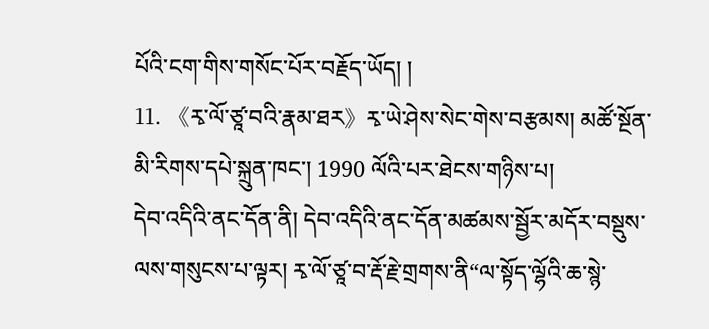པོའི་ངག་གིས་གསོང་པོར་བརྗོད་ཡོད། །
11. 《རྭ་ལོ་ཙཱ་བའི་རྣམ་ཐར》རྭ་ཡེ་ཤེས་སེང་གེས་བརྩམས། མཚོ་སྔོན་མི་རིགས་དཔེ་སྐྲུན་ཁང་། 1990 ལོའི་པར་ཐེངས་གཉིས་པ།
དེབ་འདིའི་ནང་དོན་ནི། དེབ་འདིའི་ནང་དོན་མཚམས་སྦྱོར་མདོར་བསྡུས་ལས་གསུངས་པ་ལྟར། རྭ་ལོ་ཙཱ་བ་རྡོ་རྗེ་གྲགས་ནི“ལ་སྟོད་ལྷོའི་ཆ་སྙེ་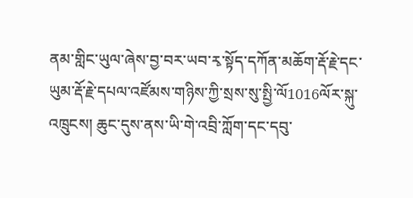ནམ་གླིང་ཡུལ་ཞེས་བྱ་བར་ཡབ་རྭ་སྟོད་དཀོན་མཆོག་རྡོ་རྗེ་དང་ཡུམ་རྡོ་རྗེ་དཔལ་འཛོམས་གཉིས་ཀྱི་སྲས་སུ་སྤྱི་ལོ1016ལོར་སྐུ་འཁྲུངས། ཆུང་དུས་ནས་ཡི་གེ་འབྲི་ཀློག་དང་དབུ་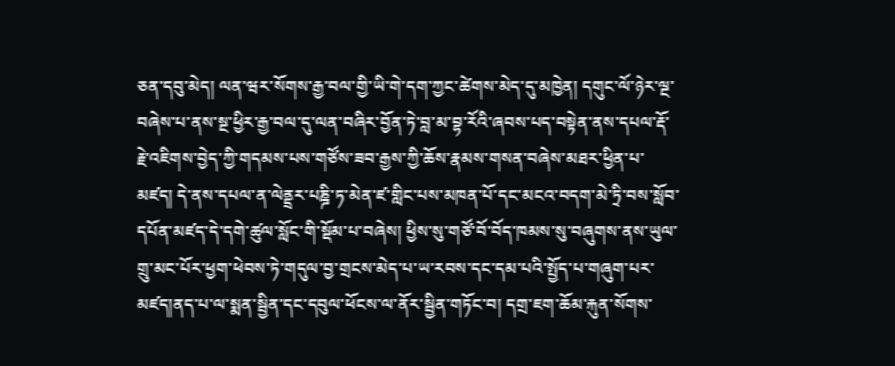ཅན་དབུ་མེད། ལན་ཝར་སོགས་རྒྱ་བལ་གྱི་ཡི་གེ་དག་ཀྱང་ཚེགས་མེད་དུ་མཁྱེན། དགུང་ལོ་ཉེར་ལྔ་བཞེས་པ་ནས་སྔ་ཕྱིར་རྒྱ་བལ་དུ་ལན་བཞིར་བྱོན་ཏེ་བླ་མ་བྷ་རོའི་ཞབས་པད་བསྟེན་ནས་དཔལ་རྡོ་རྗེ་འཇིགས་བྱེད་ཀྱི་གདམས་པས་གཙོས་ཟབ་རྒྱས་ཀྱི་ཆོས་རྣམས་གསན་བཞེས་མཐར་ཕྱིན་པ་མཛད། དེ་ནས་དཔལ་ན་ལེནྡྲར་པཎྜི་ཏ་མེན་ཛ་གླིང་པས་མཁན་པོ་དང་མངའ་བདག་མེ་ཏྲི་བས་སློབ་དཔོན་མཛད་དེ་དགེ་ཚུལ་སློང་གི་སྡོམ་པ་བཞེས། ཕྱིས་སུ་གཙོ་བོ་བོད་ཁམས་སུ་བཞུགས་ནས་ཡུལ་གྲུ་མང་པོར་ཕྱག་ཕེབས་ཏེ་གདུལ་བྱ་གྲངས་མེད་པ་ཡ་རབས་དང་དམ་པའི་སྤྱོད་པ་གཞུག་པར་མཛད།ནད་པ་ལ་སྨན་སྦྱིན་དང་དབུལ་ཕོངས་ལ་ནོར་སྦྱིན་གཏོང་བ། དགྲ་ཇག་ཆོམ་རྐུན་སོགས་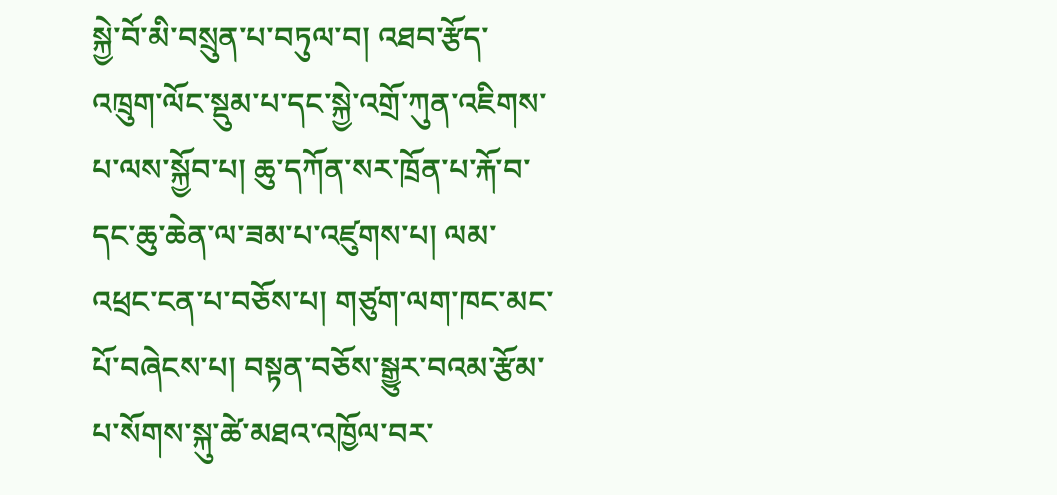སྐྱེ་བོ་མི་བསྲུན་པ་བཏུལ་བ། འཐབ་རྩོད་འཁྲུག་ལོང་སྡུམ་པ་དང་སྐྱེ་འགྲོ་ཀུན་འཇིགས་པ་ལས་སྐྱོབ་པ། ཆུ་དཀོན་སར་ཁྲོན་པ་རྐོ་བ་དང་ཆུ་ཆེན་ལ་ཟམ་པ་འཛུགས་པ། ལམ་འཕྲང་ངན་པ་བཅོས་པ། གཙུག་ལག་ཁང་མང་པོ་བཞེངས་པ། བསྟན་བཅོས་སྒྱུར་བའམ་རྩོམ་པ་སོགས་སྐུ་ཚེ་མཐའ་འཁྱོལ་བར་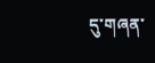དུ་གཞན་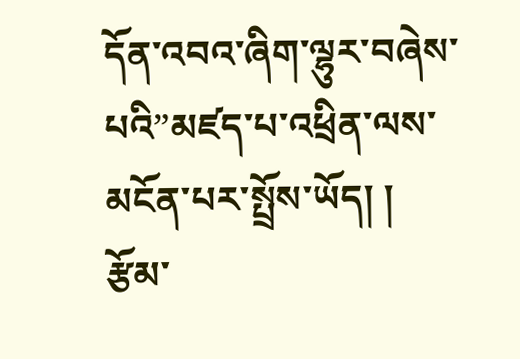དོན་འབའ་ཞིག་ལྷུར་བཞེས་པའི”མཛད་པ་འཕྲིན་ལས་མངོན་པར་སྤྲོས་ཡོད། །
རྩོམ་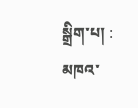སྒྲིག་པ། : མཁའ་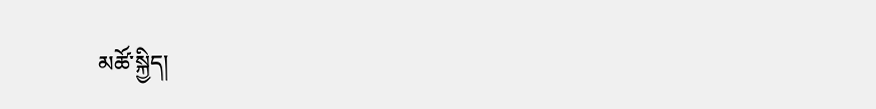མཚོ་སྐྱིད།